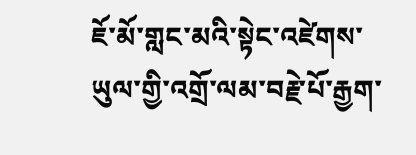ཇོ་མོ་གླང་མའི་སྟེང་འཛེགས་ཡུལ་གྱི་འགྲོ་ལམ་བརྗེ་པོ་རྒྱག་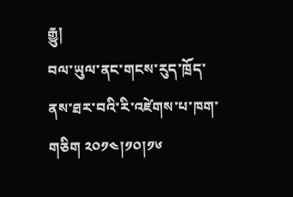རྒྱུ།
བལ་ཡུལ་ནང་གངས་རུད་ཁྲོད་ནས་ཐར་བའི་རི་འཛེགས་པ་ཁག་གཅིག ༢༠༡༤།༡༠།༡༦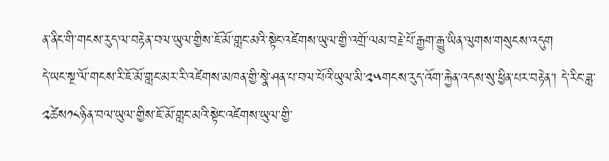ན་ནིང་གི་གངས་རུད་ལ་བརྟེན་བལ་ཡུལ་གྱིས་ཇོ་མོ་གླང་མའི་སྟེང་འཛེགས་ཡུལ་གྱི་འགྲོ་ལམ་བརྗེ་པོ་རྒྱག་རྒྱུ་ཡིན་ལུགས་གསུངས་འདུག
དེ་ཡང་སྔ་ལོ་གངས་རི་ཇོ་མོ་གླང་མར་རི་འཛེགས་མཁན་གྱི་སྣེ་ཤན་པ་བལ་པོའི་ཡུལ་མི་༢༥གངས་རུད་འོག་རྐྱེན་འདས་སུ་ཕྱིན་པར་བརྟེན་། དེ་རིང་ཟླ་༢ཚེས༡༨ཉིན་བལ་ཡུལ་གྱིས་ཇོ་མོ་གླང་མའི་སྟེང་འཛེགས་ཡུལ་གྱི་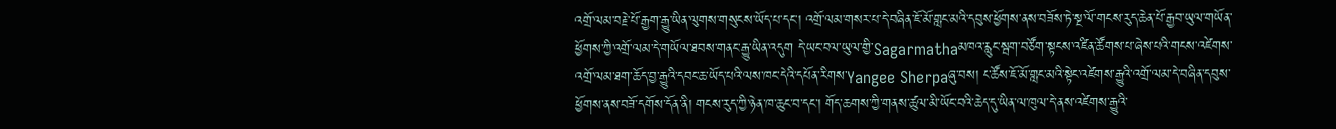འགྲོ་ལམ་བརྗེ་པོ་རྒྱག་རྒྱུ་ཡིན་ལུགས་གསུངས་ཡོད་པ་དང་། འགྲོ་ལམ་གསར་པ་དེ་བཞིན་ཇོ་མོ་གླང་མའི་དབུས་ཕྱོགས་ནས་བཟོས་ཏེ་སྔ་ལོ་གངས་རུད་ཆེན་པོ་རྒྱབ་ཡུལ་གཡོན་ཕྱོགས་ཀྱི་འགྲོ་ལམ་དེ་གཡོལ་ཐབས་གནང་རྒྱུ་ཡིན་འདུག དེ་ཡང་བལ་ཡུལ་གྱི་Sagarmathaམཁའ་རླུང་སྦག་བཙོག་སྟངས་འཛིན་ཚོགས་པ་ཞེས་པའི་གངས་འཛེགས་འགྲོ་ལམ་ཐག་ཆོད་བྱ་རྒྱུའི་དབང་ཆ་ཡོད་པའི་ལས་ཁང་དེའི་དཔོན་རིགས་Yangee Sherpaཞུ་བས། ང་ཚོས་ཇོ་མོ་གླང་མའི་སྟེང་འཛེགས་རྒྱུའི་འགྲོ་ལམ་དེ་བཞིན་དབུས་ཕྱོགས་ནས་བཟོ་དགོས་དོན་ནི། གངས་རུད་ཀྱི་ཉེན་ཁ་ཆུང་བ་དང་། གོད་ཆགས་ཀྱི་གནས་ཚུལ་མི་ཡོང་བའི་ཆེད་དུ་ཡིན་ལ་ཁུལ་དེ་ནས་འཛེགས་རྒྱུའི་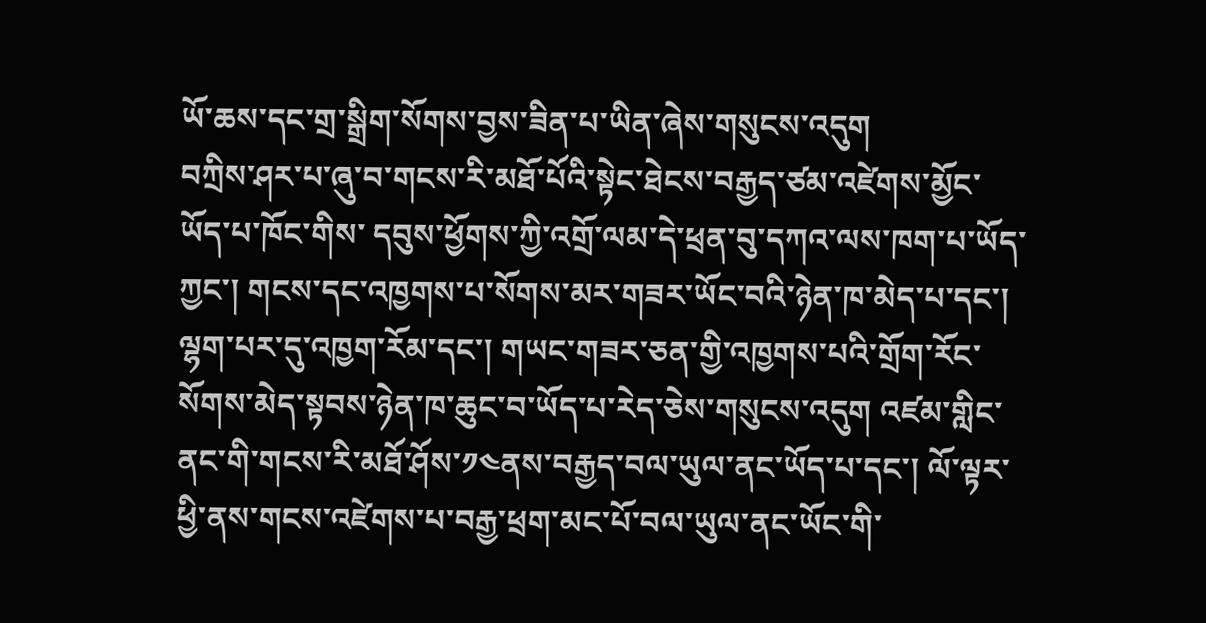ཡོ་ཆས་དང་གྲ་སྒྲིག་སོགས་བྱས་ཟིན་པ་ཡིན་ཞེས་གསུངས་འདུག
བཀྲིས་ཤར་པ་ཞུ་བ་གངས་རི་མཐོ་པོའི་སྟེང་ཐེངས་བརྒྱད་ཙམ་འཛེགས་མྱོང་ཡོད་པ་ཁོང་གིས་ དབུས་ཕྱོགས་ཀྱི་འགྲོ་ལམ་དེ་ཕྲན་བུ་དཀའ་ལས་ཁག་པ་ཡོད་ཀྱང་། གངས་དང་འཁྱགས་པ་སོགས་མར་གཟར་ཡོང་བའི་ཉེན་ཁ་མེད་པ་དང་། ལྷག་པར་དུ་འཁྱག་རོམ་དང་། གཡང་གཟར་ཅན་གྱི་འཁྱགས་པའི་གྲོག་རོང་སོགས་མེད་སྟབས་ཉེན་ཁ་ཆུང་བ་ཡོད་པ་རེད་ཅེས་གསུངས་འདུག འཛམ་གླིང་ནང་གི་གངས་རི་མཐོ་ཤོས་༡༤ནས་བརྒྱད་བལ་ཡུལ་ནང་ཡོད་པ་དང་། ལོ་ལྟར་ཕྱི་ནས་གངས་འཛེགས་པ་བརྒྱ་ཕྲག་མང་པོ་བལ་ཡུལ་ནང་ཡོང་གི་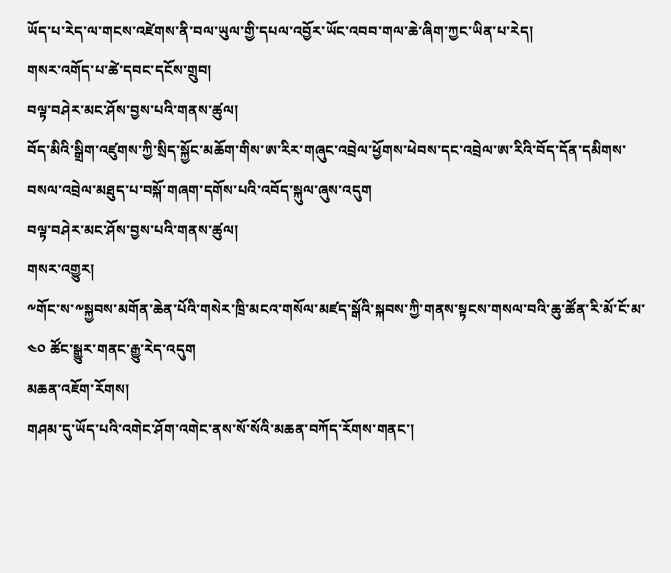ཡོད་པ་རེད་ལ་གངས་འཛེགས་ནི་བལ་ཡུལ་གྱི་དཔལ་འབྱོར་ཡོང་འབབ་གལ་ཆེ་ཞིག་ཀྱང་ཡིན་པ་རེད།
གསར་འགོད་པ་ཚེ་དབང་དངོས་གྲུབ།
བལྟ་བཤེར་མང་ཤོས་བྱས་པའི་གནས་ཚུལ།
བོད་མིའི་སྒྲིག་འཛུགས་ཀྱི་སྲིད་སྐྱོང་མཆོག་གིས་ཨ་རིར་གཞུང་འབྲེལ་ཕྱོགས་ཕེབས་དང་འབྲེལ་ཨ་རིའི་བོད་དོན་དམིགས་བསལ་འབྲེལ་མཐུད་པ་བསྐོ་གཞག་དགོས་པའི་འབོད་སྐུལ་ཞུས་འདུག
བལྟ་བཤེར་མང་ཤོས་བྱས་པའི་གནས་ཚུལ།
གསར་འགྱུར།
༸གོང་ས་༸སྐྱབས་མགོན་ཆེན་པོའི་གསེར་ཁྲི་མངའ་གསོལ་མཛད་སྒོའི་སྐབས་ཀྱི་གནས་སྟངས་གསལ་བའི་ཆུ་ཚོན་རི་མོ་ངོ་མ་ ༤༠ ཚོང་སྒྱུར་གནང་རྒྱུ་རེད་འདུག
མཆན་འཇོག་རོགས།
གཤམ་དུ་ཡོད་པའི་འགེང་ཤོག་འགེང་ནས་སོ་སོའི་མཆན་བཀོད་རོགས་གནང་།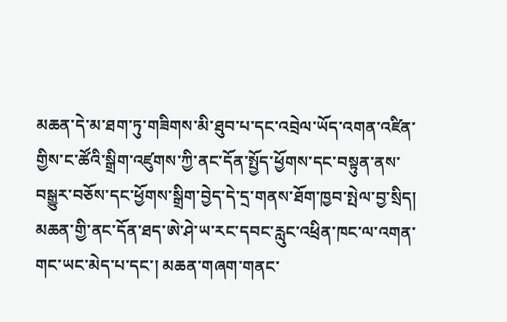མཆན་དེ་མ་ཐག་ཏུ་གཟིགས་མི་ཐུབ་པ་དང་འབྲེལ་ཡོད་འགན་འཛིན་གྱིས་ང་ཚོའི་སྒྲིག་འཛུགས་ཀྱི་ནང་དོན་སྤྱོད་ཕྱོགས་དང་བསྟུན་ནས་བསྒྱུར་བཅོས་དང་ཕྱོགས་སྒྲིག་བྱེད་དེ་དྲ་གནས་ཐོག་ཁྱབ་སྤེལ་བྱ་སྲིད། མཆན་གྱི་ནང་དོན་ཐད་ཨེ་ཤེ་ཡ་རང་དབང་རླུང་འཕྲིན་ཁང་ལ་འགན་གང་ཡང་མེད་པ་དང་། མཆན་གཞག་གནང་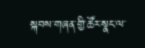སྐབས་གཞན་གྱི་ཚོར་སྣང་ལ་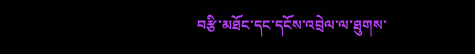བརྩི་མཐོང་དང་དངོས་འབྲེལ་ལ་ཐུགས་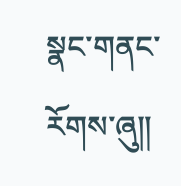སྣང་གནང་རོགས་ཞུ༎